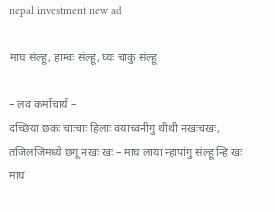nepal investment new ad

माघ संल्हू, हाम्वः संल्हू, घ्यः चाकु संल्हू

– लव कर्माचार्य –
दच्छिया छकः चाःचाः हिलाः वयाच्वनीगु थीथी नखःचखः, तजिलजिमध्ये छगू नखः खः – माघ लाया न्हापांगु संल्हू न्हि खः माघ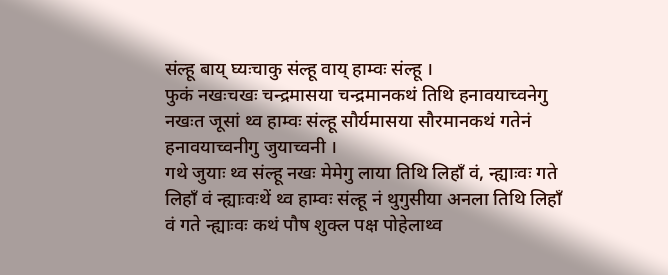संल्हू बाय् घ्यःचाकु संल्हू वाय् हाम्वः संल्हू ।
फुकं नखःचखः चन्द्रमासया चन्द्रमानकथं तिथि हनावयाच्वनेगु नखःत जूसां थ्व हाम्वः संल्हू सौर्यमासया सौरमानकथं गतेनं हनावयाच्वनीगु जुयाच्वनी ।
गथे जुयाः थ्व संल्हू नखः मेमेगु लाया तिथि लिहाँ वं, न्ह्याःवः गते लिहाँ वं न्ह्याःवःथें थ्व हाम्वः संल्हू नं थुगुसीया अनला तिथि लिहाँ वं गते न्ह्याःवः कथं पौष शुक्ल पक्ष पोहेलाथ्व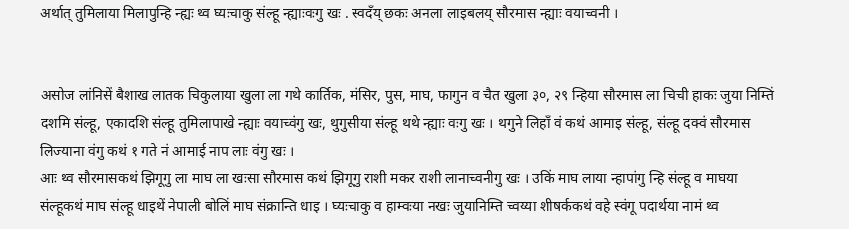अर्थात् तुमिलाया मिलापुन्हि न्ह्यः थ्व घ्यःचाकु संल्हू न्ह्याःवःगु खः . स्वदँय् छकः अनला लाइबलय् सौरमास न्ह्याः वयाच्वनी ।


असोज लांनिसें बैशाख लातक चिकुलाया खुला ला गथे कार्तिक, मंसिर, पुस, माघ, फागुन व चैत खुला ३०, २९ न्हिया सौरमास ला चिची हाकः जुया निम्तिं दशमि संल्हू, एकादशि संल्हू तुमिलापाखे न्ह्याः वयाच्वंगु खः, थुगुसीया संल्हू थथे न्ह्याः वःगु खः । थगुने लिहाँ वं कथं आमाइ संल्हू, संल्हू दक्वं सौरमास लिज्याना वंगु कथं १ गते नं आमाई नाप लाः वंगु खः ।
आः थ्व सौरमासकथं झिगूगु ला माघ ला खःसा सौरमास कथं झिगूगु राशी मकर राशी लानाच्वनीगु खः । उकिं माघ लाया न्हापांगु न्हि संल्हू व माघया संल्हूकथं माघ संल्हू धाइथें नेपाली बोलिं माघ संक्रान्ति धाइ । घ्यःचाकु व हाम्वःया नखः जुयानिम्ति च्वय्या शीषर्ककथं वहे स्वंगू पदार्थया नामं थ्व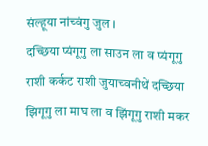संल्हूया नांच्वंगु जुल ।
दच्छिया प्यंगूगु ला साउन ला व प्यंगूगु राशी कर्कट राशी जुयाच्वनीथें दच्छिया झिगूगु ला माघ ला व झिंगूगु राशी मकर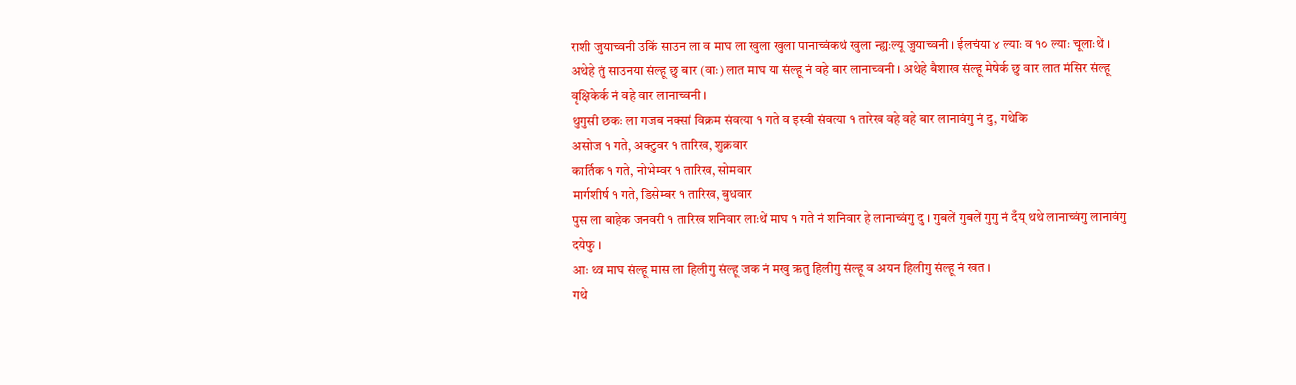राशी जुयाच्वनी उकिं साउन ला व माघ ला खुला खुला पानाच्वंकथं खुला न्ह्यःल्यू जुयाच्वनी । ईलचंया ४ ल्याः व १० ल्याः चूलाःथें ।
अथेहे तुं साउनया संल्हू छु बार (वाः) लात माघ या संल्हू नं वहे बार लानाच्वनी । अथेहे बैशाख संल्हू मेषेर्क छु वार लात मंसिर संल्हू वृक्षिकेर्क नं वहे वार लानाच्वनी ।
थुगुसी छकः ला गजब नक्सां विक्रम संवत्या १ गते व इस्वी संवत्या १ तारेख वहे वहे बार लानावंगु नं दु, गथेकि
असोज १ गते, अक्टुवर १ तारिख, शुक्रवार
कार्तिक १ गते, नोभेम्वर १ तारिख, सोमवार
मार्गशीर्ष १ गते, डिसेम्बर १ तारिख, बुधवार
पुस ला बाहेक जनवरी १ तारिख शनिवार लाःथें माघ १ गते नं शनिवार हे लानाच्वंगु दु । गुबलें गुबलें गुगु नं दँय् थथे लानाच्वंगु लानावंगु दयेफु ।
आः थ्व माघ संल्हू मास ला हिलीगु संल्हू जक नं मखु ऋतु हिलीगु संल्हू व अयन हिलीगु संल्हू नं खत ।
गथे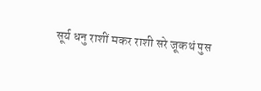सूर्य धनु राशीं मकर राशी सरे जूकथं पुस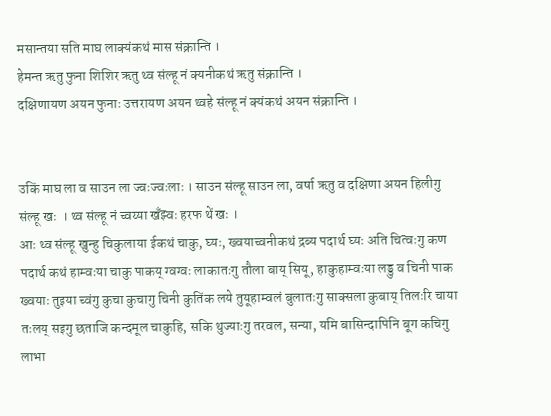मसान्तया सति माघ लाक्यंकथं मास संक्रान्ति ।
हेमन्त ऋतु फुना शिशिर ऋतु थ्व संल्हू नं क्यनीकथं ऋतु संक्रान्ति ।
दक्षिणायण अयन फुनाः उत्तरायण अयन थ्वहे संल्हू नं क्यंकथं अयन संक्रान्ति ।


उकिं माघ ला व साउन ला ज्वःज्वःलाः । साउन संल्हू साउन ला, वर्षा ऋतु व दक्षिणा अयन हिलीगु संल्हू खः  । थ्व संल्हू नं च्वय्या खँझ्वः हरफ थें खः ।
आः थ्व संल्हू खुन्हु चिकुलाया ईकथं चाकु, घ्यः, ख्वयाच्वनीकथं द्रब्य पदार्थ घ्यः अति चित्वःगु कण पदार्थ कथं हाम्वःया चाकु पाकय् ग्वग्वः लाकातःगु तौला बाय् सियू, हाकुहाम्वःया लड्डु व चिनी पाक ख्वयाः तुइया च्वंगु कुचा कुचागु चिनी कुतिंक लये तुयूहाम्वलं बुलातःगु साक्सला कुबाय् तिलःरि चाया तःलय् सइगु छताजि कन्दमूल चाकुहि, सकि थुज्याःगु तरवल, सन्या, यमि बासिन्दापिनि बूग कचिगु लाभा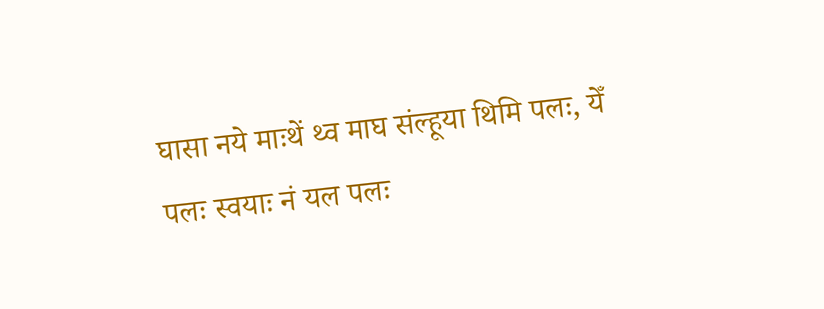घासा नये माःथें थ्व माघ संल्हूया थिमि पलः, येँ पलः स्वयाः नं यल पलः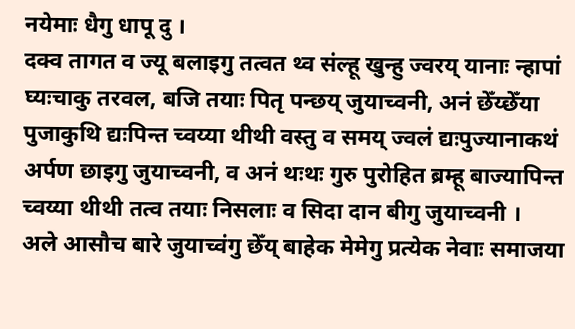नयेमाः धैगु धापू दु ।
दक्व तागत व ज्यू बलाइगु तत्वत थ्व संल्हू खुन्हु ज्वरय् यानाः न्हापां घ्यःचाकु तरवल, बजि तयाः पितृ पन्छय् जुयाच्वनी, अनं छेँय्छेँया पुजाकुथि द्यःपिन्त च्वय्या थीथी वस्तु व समय् ज्वलं द्यःपुज्यानाकथं अर्पण छाइगु जुयाच्वनी, व अनं थःथः गुरु पुरोहित ब्रम्हू बाज्यापिन्त च्वय्या थीथी तत्व तयाः निसलाः व सिदा दान बीगु जुयाच्वनी ।
अले आसौच बारे जुयाच्वंगु छेँय् बाहेक मेमेगु प्रत्येक नेवाः समाजया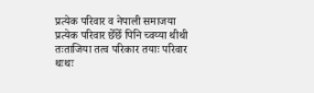प्रत्येक परिवार व नेपाली समाजया प्रत्येक परिवार छेँछेँ पिनि च्वय्या थीथी तःताजिया तत्व परिकार तयाः परिवार थःथः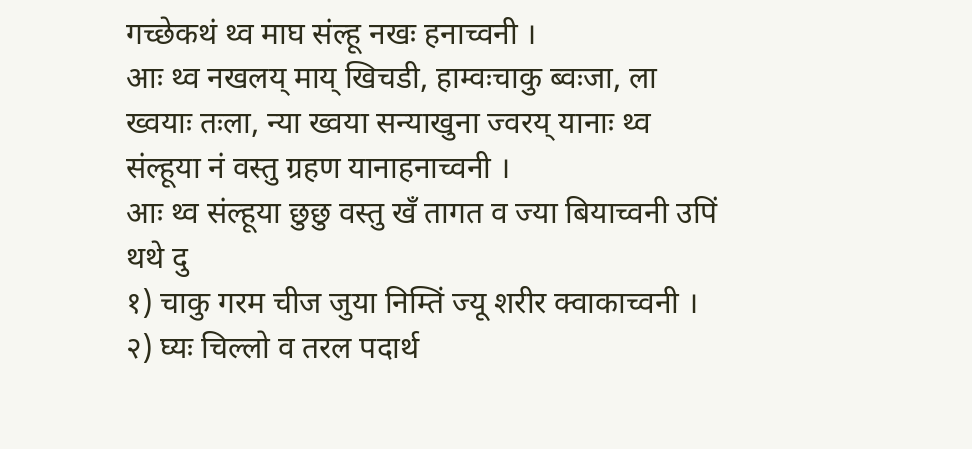गच्छेकथं थ्व माघ संल्हू नखः हनाच्वनी ।
आः थ्व नखलय् माय् खिचडी, हाम्वःचाकु ब्वःजा, ला ख्वयाः तःला, न्या ख्वया सन्याखुना ज्वरय् यानाः थ्व संल्हूया नं वस्तु ग्रहण यानाहनाच्वनी ।
आः थ्व संल्हूया छुछु वस्तु खँ तागत व ज्या बियाच्वनी उपिं थथे दु
१) चाकु गरम चीज जुया निम्तिं ज्यू शरीर क्वाकाच्वनी ।
२) घ्यः चिल्लो व तरल पदार्थ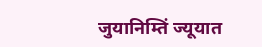जुयानिम्तिं ज्यूयात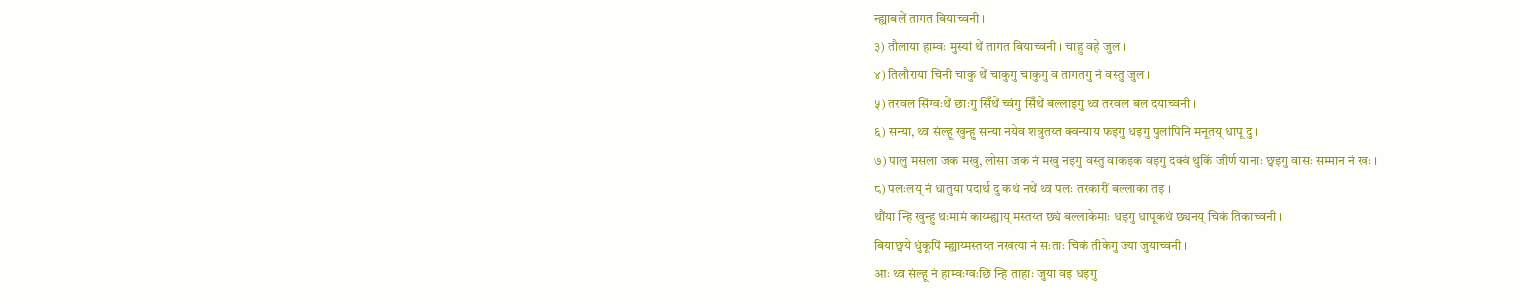न्ह्याबलें तागत बियाच्वनी ।
३) तौलाया हाम्वः मुस्यां थें तागत बियाच्वनी । चाहु वहे जुल ।
४) तिलौराया चिनी चाकु थें चाकुगु चाकुगु व तागतगु नं वस्तु जुल ।
५) तरवल सिंग्वःथें छाःगु सिँथें च्वंगु सिँथें बल्लाइगु थ्व तरवल बल दयाच्वनी ।
६) सन्या, थ्व संल्हू खुन्हु सन्या नयेव शत्रुतय्त क्वन्याय फइगु धइगु पुलांपिनि मनूतय् धापू दु ।
७) पालु मसला जक मखु, लोसा जक नं मखु नइगु वस्तु वाकइक वइगु दक्वं थुकिं जीर्ण यानाः छ्वइगु वासः सम्मान नं खः ।
८) पलःलय् नं धातुया पदार्थ दु कथं नथें थ्व पलः तरकारीं बल्लाका तइ ।
थौंया न्हि खुन्हु थःमामं काय्म्ह्याय् मस्तय्त छ्यं बल्लाकेमाः धइगु धापूकथं छ्यनय् चिकं तिकाच्वनी ।
बियाछ्वये धुंकूपिं म्ह्याय्मस्तय्त नखत्या नं सःताः चिकं तीकेगु ज्या जुयाच्वनी ।
आः थ्व संल्हू नं हाम्वःग्वःछि न्हि ताहाः जुया वइ धइगु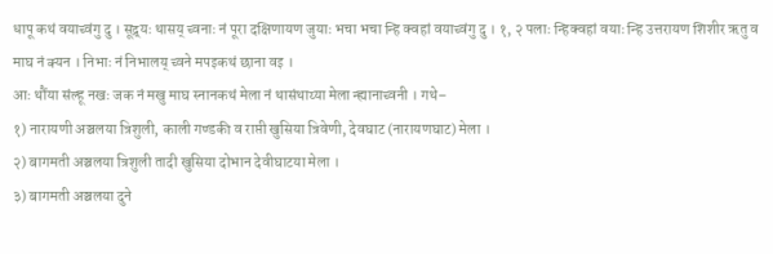धापू कथं वयाच्वंगु दु । सूद्र्यः थासय् च्वनाः नं पूरा दक्षिणायण जुयाः भचा भचा न्हि क्वहां वयाच्वंगु दु । १, २ पलाः न्हिक्वहां वयाः न्हि उत्तरायण शिशीर ऋतु व माघ नं क्यन । निभाः नं निभालय् च्वने मपइकथं छाना वइ ।
आः थौंया संल्हू नखः जक नं मखु माघ स्नानकथं मेला नं थासंथाय्या मेला न्ह्यानाच्वनी । गथे–
१) नारायणी अञ्चलया त्रिशुली, काली गण्डकी व राप्ती खुसिया त्रिवेणी, देवघाट (नारायणघाट) मेला ।
२) बागमती अञ्चलया त्रिशुली तादी खुसिया दोभान देवीघाटया मेला ।
३) बागमती अञ्चलया दुने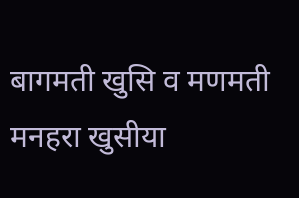बागमती खुसि व मणमती मनहरा खुसीया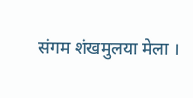संगम शंखमुलया मेला ।